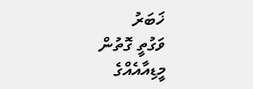ޚަބަރު
ވަގުތީ ގޮތުން މީޑިއާއެއްގެ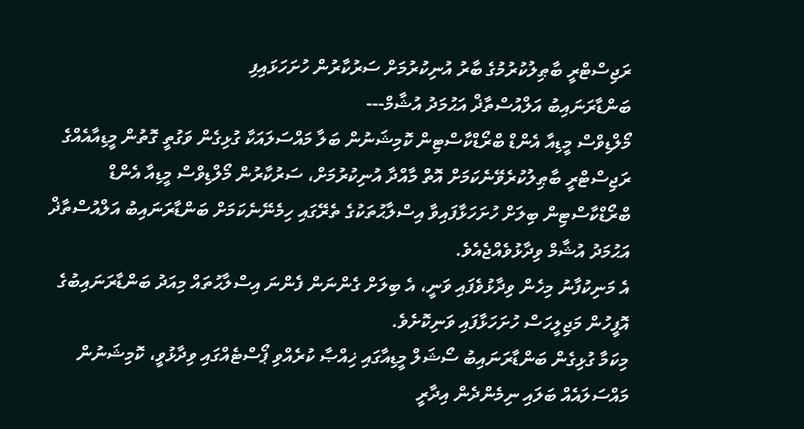ރަޖިސްޓްރީ ބާޠިލުކުރުމުގެ ބާރު އުނިކުރުމަށް ސަރުކާރުން ހުށަހަޅައިފި
ބަންޑާރަނައިބު އަލްއުސްތާޛް އަޙުމަދު އުޝާމް---
މޯލްޑިވްސް މީޑިއާ އެންޑް ބްރޯޑްކާސްޓިން ކޮމިޝަނުން ބަލާ މައްސަލައަކާ ގުޅިގެން ވަގުތީ ގޮތުން މީޑިއާއެއްގެ ރަޖިސްޓްރީ ބާޠިލުކުރެވޭނެކަމަށް އޮތް މާއްދާ އުނިކުރުމަށް، ސަރުކާރުން މޯލްޑިވްސް މީޑިއާ އެންޑް ބްރޯޑްކާސްޓިން ބިލަށް ހުށަހަޅާފައިވާ އިސްލާޙުތަކުގެ ތެރޭގައި ހިމެނޭނެކަމަށް ބަންޑާރަނައިބު އަލްއުސްތާޛް އަޙުމަދު އުޝާމް ވިދާޅުވެއްޖެއެވެ.
އެ މަނިކުފާނު މިހެން ވިދާޅުވެފައި ވަނީ، އެ ބިލަށް ގެންނަން ފެންނަ އިސްލާޙުތައް މިއަދު ބަންޑާރަނައިބުގެ އޮފީހުން މަޖިލީހަސް ހުށަހަޅާފައި ވަނިކޮށެވެ.
މިކަމާ ގުޅިގެން ބަންޑާރަނައިބު ސޯޝަލް މީޑިއާގައި ޚިއްޞާ ކުރެއްވި ޕޯސްޓެއްގައި ވިދާޅުވީ، ކޮމިޝަނުން މައްސަލައެއް ބަލައި ނިމެންދެން އިދާރީ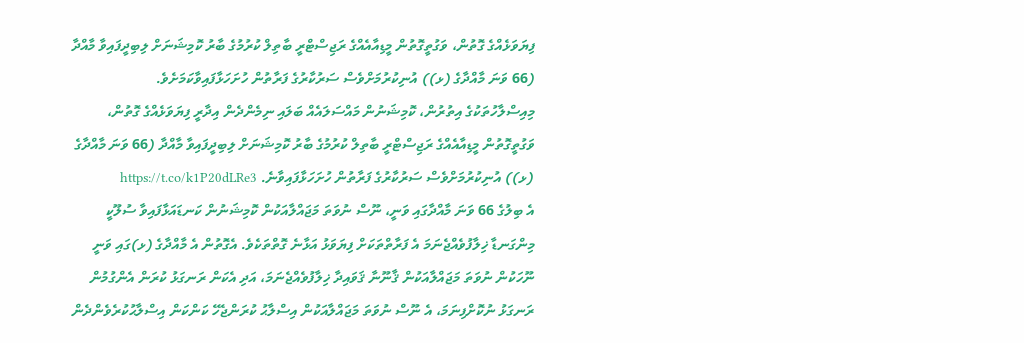ފިޔަވަޅެއްގެ ގޮތުން، ވަގުތީގޮތުން މީޑިއާއެއްގެ ރަޖިސްޓްރީ ބާތިލް ކުރުމުގެ ބާރު ކޮމިޝަނަށް ލިބިދީފައިވާ މާއްދާ (66 ވަނަ މާއްދާގެ (ޅ)) އުނިކުރުމަށްވެސް ސަރުކާރުގެ ފަރާތުން ހުށަހަޅާފައިވާކަމަށެވެ.
މިއިސްލާހުތަކުގެ އިތުރުން، ކޮމިޝަނުން މައްސަލައެއް ބަލައި ނިމެންދެން އިދާރީ ފިޔަވަޅެއްގެ ގޮތުން، ވަގުތީގޮތުން މީޑިއާއެއްގެ ރަޖިސްޓްރީ ބާތިލް ކުރުމުގެ ބާރު ކޮމިޝަނަށް ލިބިދީފައިވާ މާއްދާ (66 ވަނަ މާއްދާގެ (ޅ)) އުނިކުރުމަށްވެސް ސަރުކާރުގެ ފަރާތުން ހުށަހަޅާފައިވާނެ. https://t.co/k1P20dLRe3
އެ ބިލުގެ 66 ވަނަ މާއްދާގައި ވަނީ، ނޫސް ނުވަތަ މަޖައްލާއަކުން ކޮމިޝަނުން ކަނޑައަޅާފައިވާ ސުލޫކީ މިންގަނޑާ ޚިލާފުވެއްޖެނަމަ އެ ފަރާތްތަކަށް ފިޔަވަޅު އަޅާނެ ގޮތްތަކެވެ. އެގޮތުން އެ މާއްދާގެ (ޅ)ގައި ވަނީ ނޫހަކުން ނުވަތަ މަޖައްލާއަކުން ޤާނޫނާ ޤަވައިދާ ޚިލާފުވެއްޖެނަމަ، އަދި އެކަން ރަނގަޅު ކުރަން އެންގުމުން ރަނގަޅު ނުކޮށްފިނަމަ، އެ ނޫސް ނުވަތަ މަޖައްލާއަކުން އިސްލާޙު ކުރަންޖެހޭ ކަންކަން އިސްލާޙުކުރެވެންދެން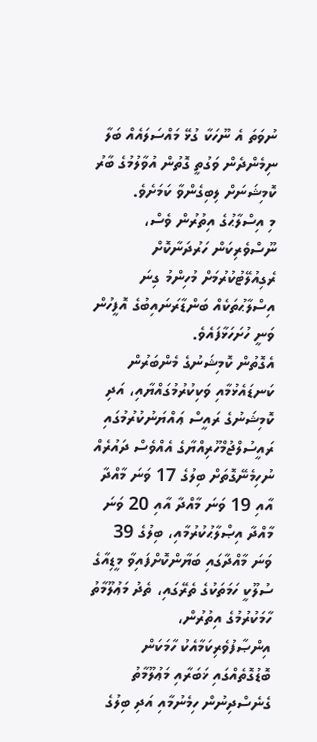ނުވަތަ އެ ނޫހަކާ ގުޅޭ މައްސަލައެއް ބަލާ ނިމެންދެން ވަގުތީ ގޮތުން އުވާލުމުގެ ބާރު ކޮމިޝަނަށް ލިބިގެންވާ ކަމަށެވެ.
މި އިސްލާޙުގެ އިތުރުން ވެސް، ނޫސްވެރިކަން ހަރުދަނާކޮށް ރެގިއުލޭޓުކުރުމަށް މުހިންމު ގިނަ އިސްލާޙުތަކެއް ބަންޑާރަނައިބުގެ އޮފީހުން ވަނީ ހުށަހަޅާފައެވެ.
އެގޮތުން ކޮމިޝަނުގެ މެންބަރުން ކަނޑައެޅުމާއި ވަކިކުރުމުގައްޔާއި، އަދި ކޮމިޝަނުގެ ރައީސް ޢައްޔަނުކުރުމުގައި ރައީސުލްޖުމްހޫރިއްޔާގެ އެއްވެސް ދައުރެއް ނުހިމެނޭގޮތަށް ބިލުގެ 17 ވަނަ މާއްދާ އާއި 19 ވަނަ މާއްދާ އާއި 20 ވަނަ މާއްދާ އިޞްލާޙުކުރުމާއި، ބިލުގެ 39 ވަނަ މާއްދާގައި ބަޔާންކޮށްފައިވާ މީޑިއާގެ ސުލޫކީ ހަމަތަކުގެ ތެރޭގައި، ތެދު މަޢުލޫމާތު ހާމަކުރުމުގެ އިތުރުން، އިންޞާފުވެރިކަމާއެކު ހާމަކަން ބޮޑުގޮތެއްގައި ޚަބަރާއި މަޢުލޫމާތު ގެނެސްދިނުން ހިމެނުމާއި އަދި ބިލުގެ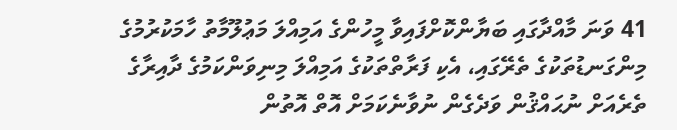41 ވަނަ މާއްދާގައި ބަޔާންކޮށްފައިވާ މީހުންގެ އަމިއްލަ މަޢުލޫމާތު ހާމަކުރުމުގެ މިންގަނޑުތަކުގެ ތެރޭގައި، އެކި ފަރާތްތަކުގެ އަމިއްލަ މިނިވަންކަމުގެ ދާއިރާގެ ތެރެއަށް ނުޙައްޤުން ވަދެގެން ނުވާނެކަމަށް އޮތް އޮތުން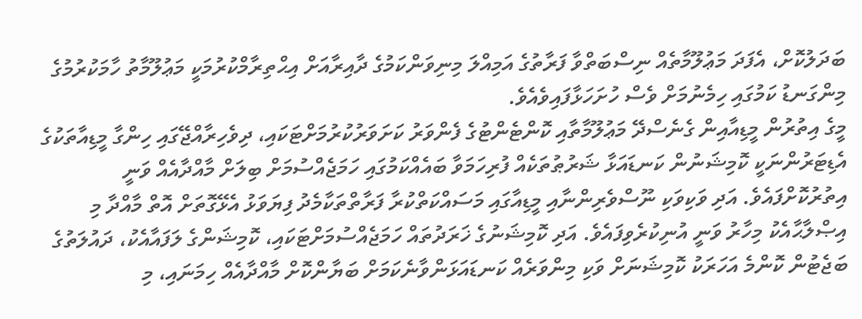ބަދަލުކޮށް، އެފަދަ މަޢުލޫމާތެއް ނިސްބަތްވާ ފަރާތުގެ އަމިއްލަ މިނިވަންކަމުގެ ދާއިރާއަށް އިޙްތިރާމްކުރުމަކީ މަޢުލޫމާތު ހާމަކުރުމުގެ މިންގަނޑު ކަމުގައި ހިމެނުމަށް ވެސް ހުށަހަޅާފައިވެއެވެ.
މީގެ އިތުރުން މީޑިއާއިން ގެނެސްދޭ މަޢުލޫމާތާއި ކޮންޓެންޓުގެ ފެންވަރު ކަށަވަރުކުރުމަށްޓަކައި، ދިވެހިރާއްޖޭގައި ހިންގާ މީޑިއާތަކުގެ އެޑިޓަރުންނަކީ ކޮމިޝަނުން ކަނޑައަޅާ ޝަރުޠުތަކެއް ފުރިހަމަވާ ބައެއްކަމުގައި ހަމަޖެއްސުމަށް ބިލަށް މާއްދާއެއް ވަނީ އިތުރުކޮށްފައެވެ. އަދި ވަކިވަކި ނޫސްވެރިންނާއި މީޑިއާގައި މަސައްކަތްކުރާ ފަރާތްތަކާމެދު ފިޔަވަޅު އެޅޭގޮތަށް އޮތް މާއްދާ މި އިޞްލާޙާއެކު މިހާރު ވަނީ އުނިކުރެވިފައެވެ. އަދި ކޮމިޝަނުގެ ޚަރަދުތައް ހަމަޖެއްސުމަށްޓަކައި، ކޮމިޝަންގެ ލަފައާއެކު، ދައުލަތުގެ ބަޖެޓުން ކޮންމެ އަހަރަކު ކޮމިޝަނަށް ވަކި މިންވަރެއް ކަނޑައަޅަންވާނެކަމަށް ބަޔާންކޮށް މާއްދާއެއް ހިމަނައި، މި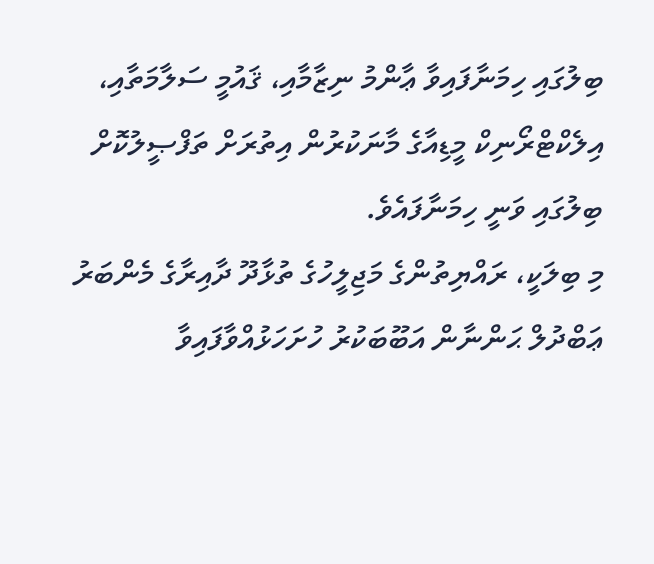ބިލުގައި ހިމަނާފައިވާ ޢާންމު ނިޒާމާއި، ޤައުމީ ސަލާމަތާއި، އިލެކްޓްރޯނިކް މީޑިއާގެ މާނަކުރުން އިތުރަށް ތަފްޞީލުކޮށް ބިލުގައި ވަނީ ހިމަނާފައެވެ.
މި ބިލަކީ، ރައްޔިތުންގެ މަޖިލީހުގެ ތުޅާދޫ ދާއިރާގެ މެންބަރު ޢަބްދުލް ޙަންނާން އަބޫބަކުރު ހުށަހަޅުއްވާފައިވާ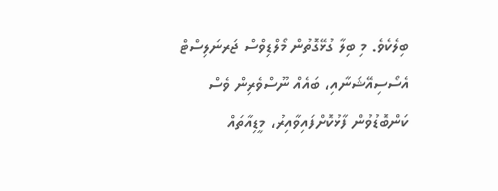ބިލެކެވެ. މި ބިލާ ގުޅޭގޮތުން މޯލްޑިވްސް ޖަރނަލިސްޓް އެސޯސިއޭޝަނާއި، ބައެއް ނޫސްވެރިން ވެސް ކަންބޮޑުވުން ފާޅުކޮށްފައިވާއިރު، މީޑިއާތައް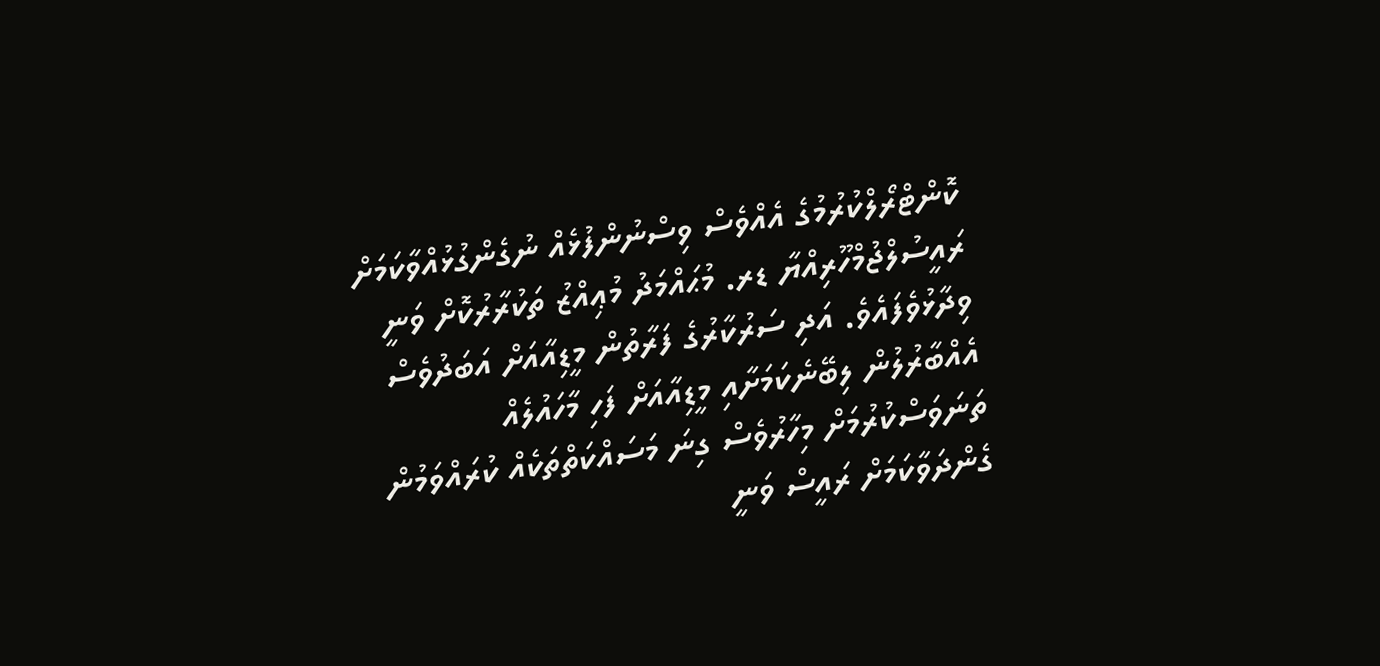ކޮންޓްރޯލްކުރުމުގެ އެއްވެސް ވިސްނުންފުޅެއް ނުގެންގުޅުއްވާކަމަށް ރައީސުލްޖުމްހޫރިއްޔާ ޑރ. މުޙައްމަދު މުޢިއްޒު ތަކުރާރުކޮށް ވަނީ ވިދާޅުވެފައެވެ. އަދި ސަރުކާރުގެ ފަރާތުން މީޑިއާއަށް އަބަދުވެސް އެއްބާރުލުން ލިބޭނެކަމަށާއި މީޑިއާއަށް ފަހި މާހައުލެއް ތަނަވަސްކުރުމަށް މިހާރުވެސް ގިނަ މަސައްކަތްތަކެއް ކުރައްވަމުން ގެންދަވާކަމަށް ރައީސް ވަނީ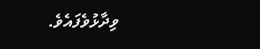ވިދާޅުވެފައެވެ.